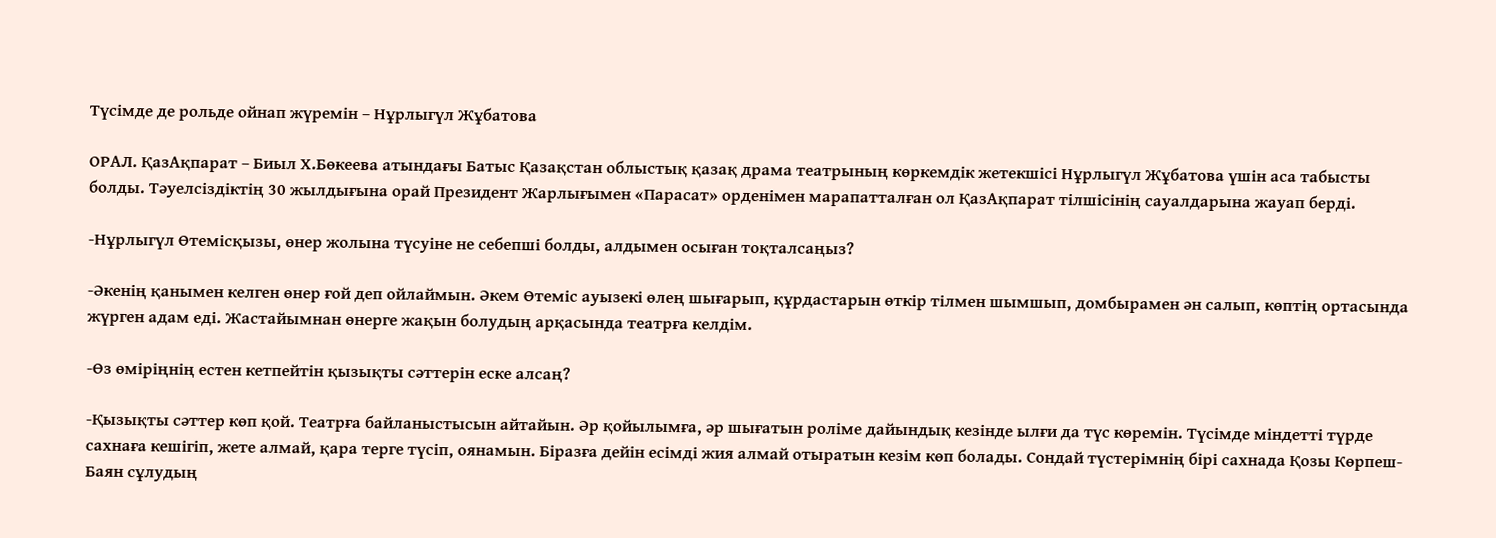Түсімде де рольде ойнап жүремін – Нұрлыгүл Жұбатова

ОРАЛ. ҚазАқпарат – Биыл Х.Бөкеева атындағы Батыс Қазақстан облыстық қазақ драма театрының көркемдік жетекшісі Нұрлыгүл Жұбатова үшін аса табысты болды. Тәуелсіздіктің 30 жылдығына орай Президент Жарлығымен «Парасат» орденімен марапатталған ол ҚазАқпарат тілшісінің сауалдарына жауап берді.

-Нұрлыгүл Өтемісқызы, өнер жолына түсуіне не себепші болды, алдымен осыған тоқталсаңыз?

-Әкенің қанымен келген өнер ғой деп ойлаймын. Әкем Өтеміс ауызекі өлең шығарып, құрдастарын өткір тілмен шымшып, домбырамен ән салып, көптің ортасында жүрген адам еді. Жастайымнан өнерге жақын болудың арқасында театрға келдім.

-Өз өміріңнің естен кетпейтін қызықты сәттерін еске алсаң?

-Қызықты сәттер көп қой. Театрға байланыстысын айтайын. Әр қойылымға, әр шығатын роліме дайындық кезінде ылғи да түс көремін. Түсімде міндетті түрде сахнаға кешігіп, жете алмай, қара терге түсіп, оянамын. Біразға дейін есімді жия алмай отыратын кезім көп болады. Сондай түстерімнің бірі сахнада Қозы Көрпеш-Баян сұлудың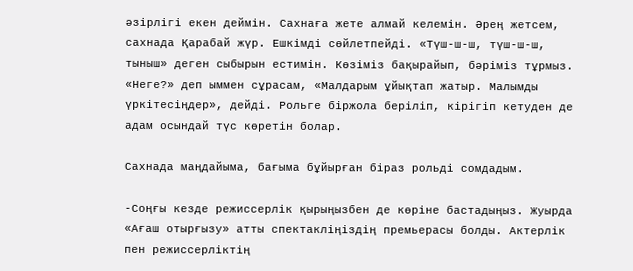әзірлігі екен деймін. Сахнаға жете алмай келемін. Әрең жетсем, сахнада Қарабай жүр. Ешкімді сөйлетпейді. «Түш-ш-ш, түш-ш-ш, тыныш» деген сыбырын естимін. Көзіміз бақырайып, бәріміз тұрмыз. «Неге?» деп ыммен сұрасам, «Малдарым ұйықтап жатыр. Малымды үркітесіңдер», дейді. Рольге біржола беріліп, кірігіп кетуден де адам осындай түс көретін болар.

Сахнада маңдайыма, бағыма бұйырған біраз рольді сомдадым.

-Соңғы кезде режиссерлік қырыңызбен де көріне бастадыңыз. Жуырда «Ағаш отырғызу» атты спектакліңіздің премьерасы болды. Актерлік пен режиссерліктің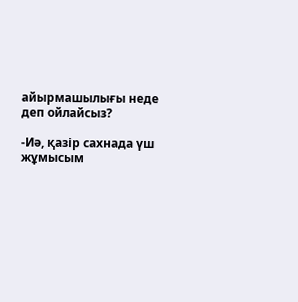айырмашылығы неде деп ойлайсыз?

-Иә, қазір сахнада үш жұмысым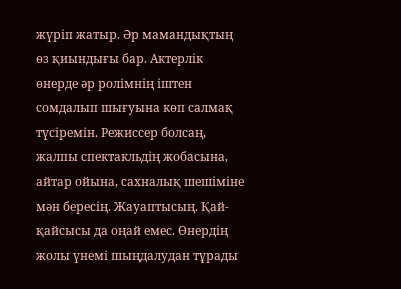жүріп жатыр. Әр мамандықтың өз қиындығы бар. Актерлік өнерде әр ролімнің іштен сомдалып шығуына көп салмақ түсіремін. Режиссер болсаң, жалпы спектакльдің жобасына, айтар ойына, сахналық шешіміне мән бересің. Жауаптысың. Қай-қайсысы да оңай емес. Өнердің жолы үнемі шыңдалудан тұрады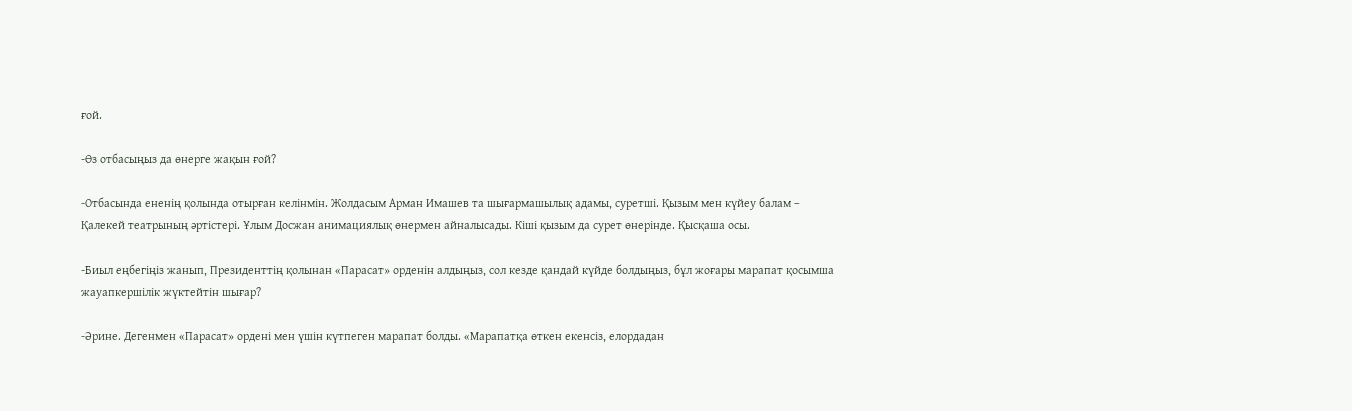ғой.

-Өз отбасыңыз да өнерге жақын ғой?

-Отбасында ененің қолында отырған келінмін. Жолдасым Арман Имашев та шығармашылық адамы, суретші. Қызым мен күйеу балам – Қалекей театрының әртістері. Ұлым Досжан анимациялық өнермен айналысады. Кіші қызым да сурет өнерінде. Қысқаша осы.

-Биыл еңбегіңіз жанып, Президенттің қолынан «Парасат» орденін алдыңыз, сол кезде қандай күйде болдыңыз, бұл жоғары марапат қосымша жауапкершілік жүктейтін шығар?

-Әрине. Дегенмен «Парасат» ордені мен үшін күтпеген марапат болды. «Марапатқа өткен екенсіз, елордадан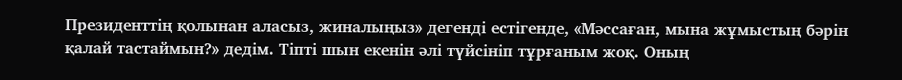Президенттің қолынан аласыз, жиналыңыз» дегенді естігенде, «Мәссаған, мына жұмыстың бәрін қалай тастаймын?» дедім. Тіпті шын екенін әлі түйсініп тұрғаным жоқ. Оның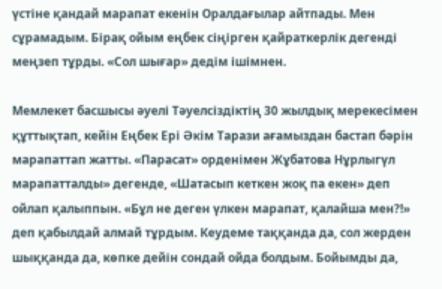үстіне қандай марапат екенін Оралдағылар айтпады. Мен сұрамадым. Бірақ ойым еңбек сіңірген қайраткерлік дегенді меңзеп тұрды. «Сол шығар» дедім ішімнен.

Мемлекет басшысы әуелі Тәуелсіздіктің 30 жылдық мерекесімен құттықтап, кейін Еңбек Ері Әкім Тарази ағамыздан бастап бәрін марапаттап жатты. «Парасат» орденімен Жұбатова Нұрлыгүл марапатталды» дегенде, «Шатасып кеткен жоқ па екен» деп ойлап қалыппын. «Бұл не деген үлкен марапат, қалайша мен?!» деп қабылдай алмай тұрдым. Кеудеме таққанда да, сол жерден шыққанда да, көпке дейін сондай ойда болдым. Бойымды да,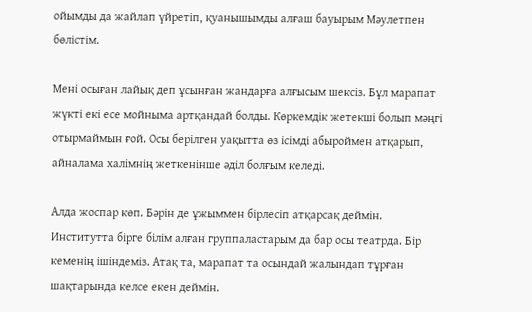ойымды да жайлап үйретіп, қуанышымды алғаш бауырым Мәулетпен бөлістім.

Мені осыған лайық деп ұсынған жандарға алғысым шексіз. Бұл марапат жүкті екі есе мойныма артқандай болды. Көркемдік жетекші болып мәңгі отырмаймын ғой. Осы берілген уақытта өз ісімді абыроймен атқарып, айналама халімнің жеткенінше әділ болғым келеді.

Алда жоспар көп. Бәрін де ұжыммен бірлесіп атқарсақ деймін. Институтта бірге білім алған группаластарым да бар осы театрда. Бір кеменің ішіндеміз. Атақ та, марапат та осындай жалындап тұрған шақтарында келсе екен деймін.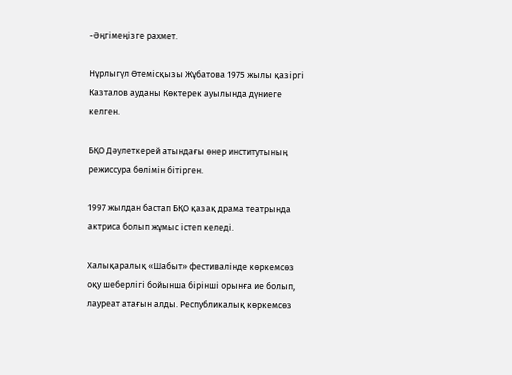-Әңгімеңізге рахмет.

Нұрлыгүл Өтемісқызы Жұбатова 1975 жылы қазіргі Казталов ауданы Көктерек ауылында дүниеге келген.

БҚО Дәулеткерей атындағы өнер институтының режиссура бөлімін бітірген.

1997 жылдан бастап БҚО қазақ драма театрында актриса болып жұмыс істеп келеді.

Халықаралық «Шабыт» фестивалінде көркемсөз оқу шеберлігі бойынша бірінші орынға ие болып, лауреат атағын алды. Республикалық көркемсөз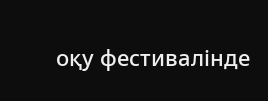оқу фестивалінде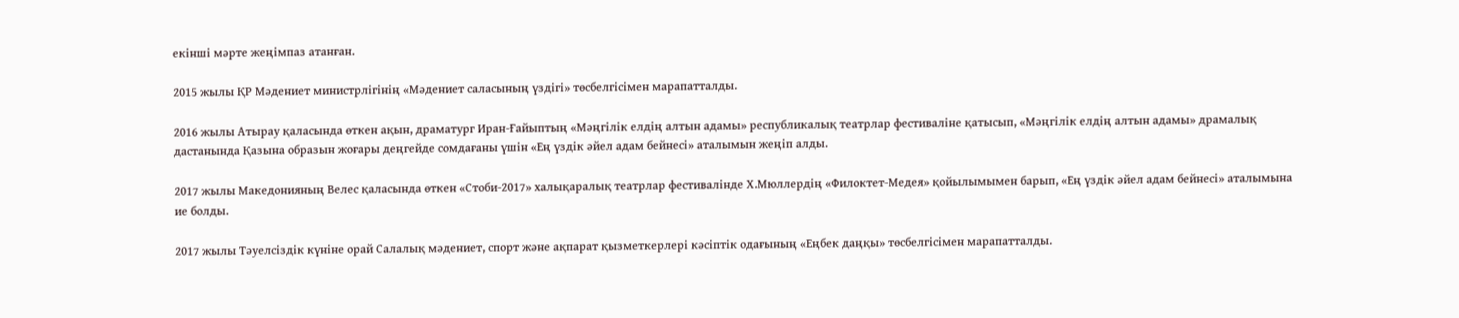екінші мәрте жеңімпаз атанған.

2015 жылы ҚР Мәдениет министрлігінің «Мәдениет саласының үздігі» төсбелгісімен марапатталды.

2016 жылы Атырау қаласында өткен ақын, драматург Иран-Ғайыптың «Мәңгілік елдің алтын адамы» республикалық театрлар фестиваліне қатысып, «Мәңгілік елдің алтын адамы» драмалық дастанында Қазына образын жоғары деңгейде сомдағаны үшін «Ең үздік әйел адам бейнесі» аталымын жеңіп алды.

2017 жылы Македонияның Велес қаласында өткен «Стоби-2017» халықаралық театрлар фестивалінде Х.Мюллердің «Филоктет-Медея» қойылымымен барып, «Ең үздік әйел адам бейнесі» аталымына ие болды.

2017 жылы Тәуелсіздік күніне орай Салалық мәдениет, спорт және ақпарат қызметкерлері кәсіптік одағының «Еңбек даңқы» төсбелгісімен марапатталды.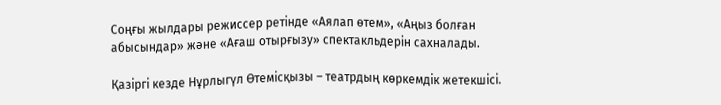Соңғы жылдары режиссер ретінде «Аялап өтем», «Аңыз болған абысындар» және «Ағаш отырғызу» спектакльдерін сахналады.

Қазіргі кезде Нұрлыгүл Өтемісқызы – театрдың көркемдік жетекшісі.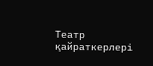Театр қайраткерлері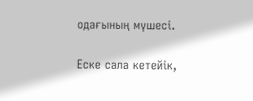одағының мүшесі.

Еске сала кетейік,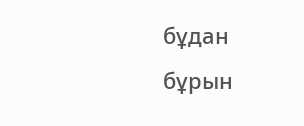бұдан бұрын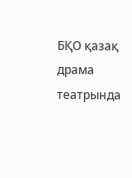БҚО қазақ драма театрында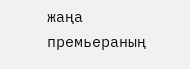жаңа премьераның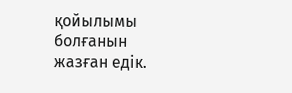қойылымы болғанын жазған едік.